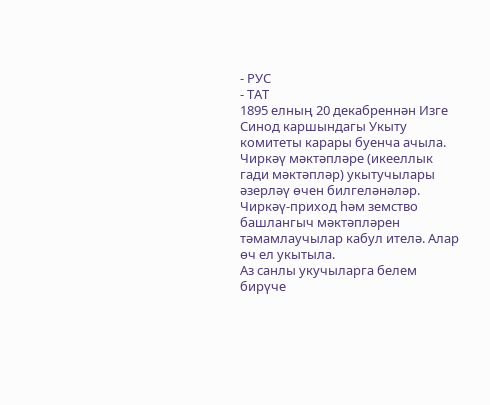- РУС
- ТАТ
1895 елның 20 декабреннән Изге Синод каршындагы Укыту комитеты карары буенча ачыла. Чиркәү мәктәпләре (икееллык гади мәктәпләр) укытучылары әзерләү өчен билгеләнәләр. Чиркәү-приход һәм земство башлангыч мәктәпләрен тәмамлаучылар кабул ителә. Алар өч ел укытыла.
Аз санлы укучыларга белем бирүче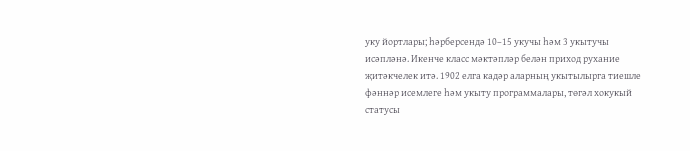уку йортлары; һәрберсендә 10–15 укучы һәм 3 укытучы исәпләнә. Икенче класс мәктәпләр белән приход рухание җитәкчелек итә. 1902 елга кадәр аларның укытылырга тиешле фәннәр исемлеге һәм укыту программалары, төгәл хокукый статусы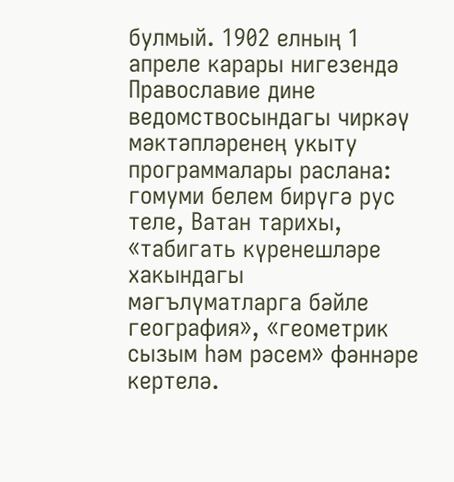булмый. 1902 елның 1 апреле карары нигезендә Православие дине ведомствосындагы чиркәү мәктәпләренең укыту программалары раслана: гомуми белем бирүгә рус теле, Ватан тарихы, «табигать күренешләре хакындагы мәгълүматларга бәйле география», «геометрик сызым һәм рәсем» фәннәре кертелә.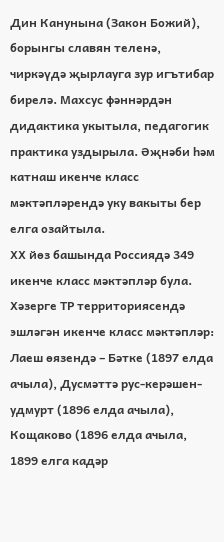Дин Канунына (Закон Божий), борынгы славян теленә, чиркәүдә җырлауга зур игътибар бирелә. Махсус фәннәрдән дидактика укытыла, педагогик практика уздырыла. Әҗнәби һәм катнаш икенче класс мәктәпләрендә уку вакыты бер елга озайтыла.
ХХ йөз башында Россиядә 349 икенче класс мәктәпләр була. Хәзерге ТР территориясендә эшләгән икенче класс мәктәпләр: Лаеш өязендә – Бәтке (1897 елда ачыла), Дусмәттә рус-керәшен-удмурт (1896 елда ачыла), Кощаково (1896 елда ачыла, 1899 елга кадәр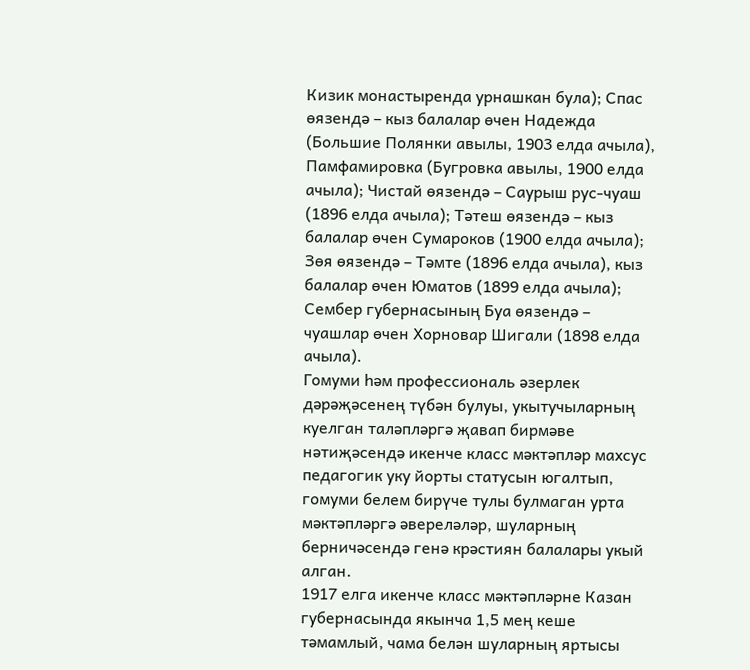Кизик монастыренда урнашкан була); Спас өязендә – кыз балалар өчен Надежда (Большие Полянки авылы, 1903 елда ачыла), Памфамировка (Бугровка авылы, 1900 елда ачыла); Чистай өязендә – Саурыш рус-чуаш (1896 елда ачыла); Тәтеш өязендә – кыз балалар өчен Сумароков (1900 елда ачыла); Зөя өязендә – Тәмте (1896 елда ачыла), кыз балалар өчен Юматов (1899 елда ачыла); Сембер губернасының Буа өязендә – чуашлар өчен Хорновар Шигали (1898 елда ачыла).
Гомуми һәм профессиональ әзерлек дәрәҗәсенең түбән булуы, укытучыларның куелган таләпләргә җавап бирмәве нәтиҗәсендә икенче класс мәктәпләр махсус педагогик уку йорты статусын югалтып, гомуми белем бирүче тулы булмаган урта мәктәпләргә әвереләләр, шуларның берничәсендә генә крәстиян балалары укый алган.
1917 елга икенче класс мәктәпләрне Казан губернасында якынча 1,5 мең кеше тәмамлый, чама белән шуларның яртысы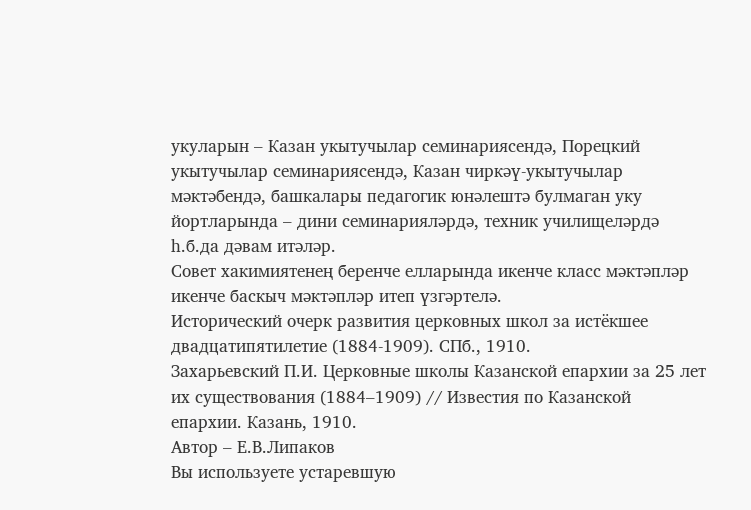укуларын – Казан укытучылар семинариясендә, Порецкий укытучылар семинариясендә, Казан чиркәү-укытучылар мәктәбендә, башкалары педагогик юнәлештә булмаган уку йортларында – дини семинарияләрдә, техник училищеләрдә һ.б.да дәвам итәләр.
Совет хакимиятенең беренче елларында икенче класс мәктәпләр икенче баскыч мәктәпләр итеп үзгәртелә.
Исторический очерк развития церковных школ за истёкшее двадцатипятилетие (1884-1909). СПб., 1910.
Захарьевский П.И. Церковные школы Казанской епархии за 25 лет их существования (1884–1909) // Известия по Казанской епархии. Казань, 1910.
Автор – Е.В.Липаков
Вы используете устаревшую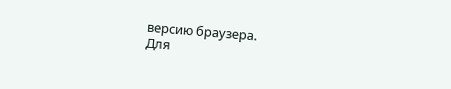версию браузера.
Для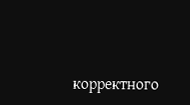корректного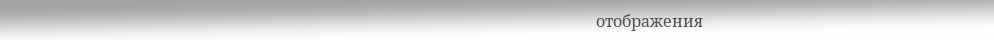отображения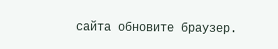сайта обновите браузер.